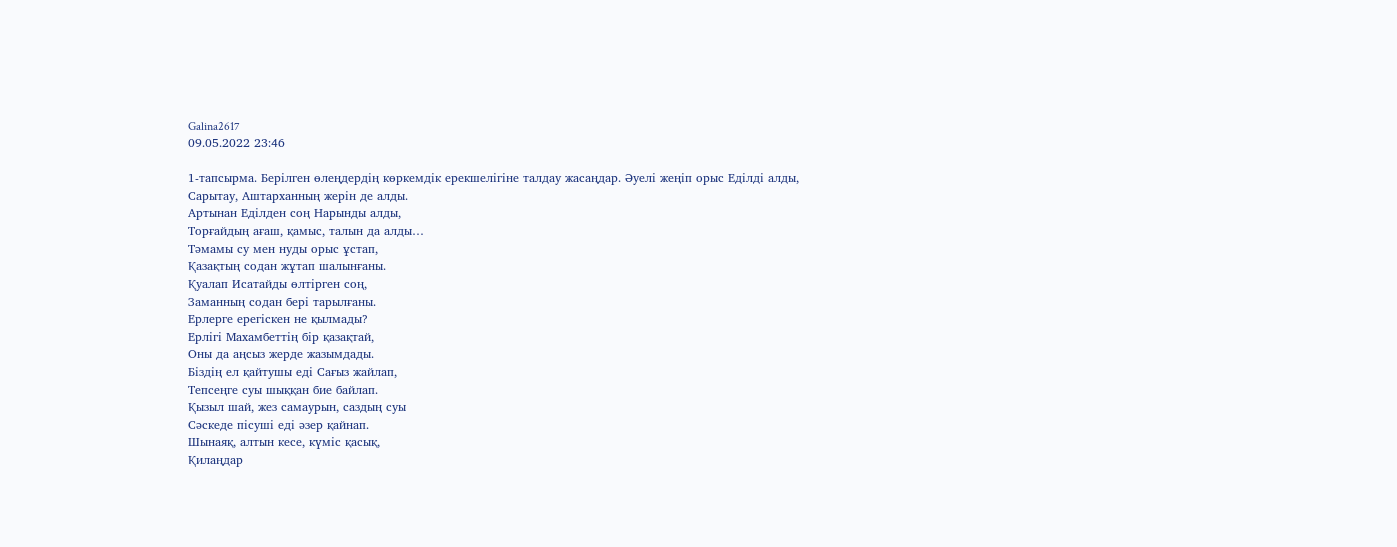Galina2617
09.05.2022 23:46

1-тапсырма. Берілген өлеңдердің көркемдік ерекшелігіне талдау жасаңдар. Әуелі жеңіп орыс Еділді алды,
Сарытау, Аштарханның жерін де алды.
Артынан Еділден соң Нарынды алды,
Торғайдың ағаш, қамыс, талын да алды…
Тәмамы су мен нуды орыс ұстап,
Қазақтың содан жұтап шалынғаны.
Қуалап Исатайды өлтірген соң,
Заманның содан бері тарылғаны.
Ерлерге ерегіскен не қылмады?
Ерлігі Махамбеттің бір қазақтай,
Оны да аңсыз жерде жазымдады.
Біздің ел қайтушы еді Сағыз жайлап,
Тепсеңге суы шыққан бие байлап.
Қызыл шай, жез самаурын, саздың суы
Сәскеде пісуші еді әзер қайнап.
Шынаяқ, алтын кесе, күміс қасық,
Қилаңдар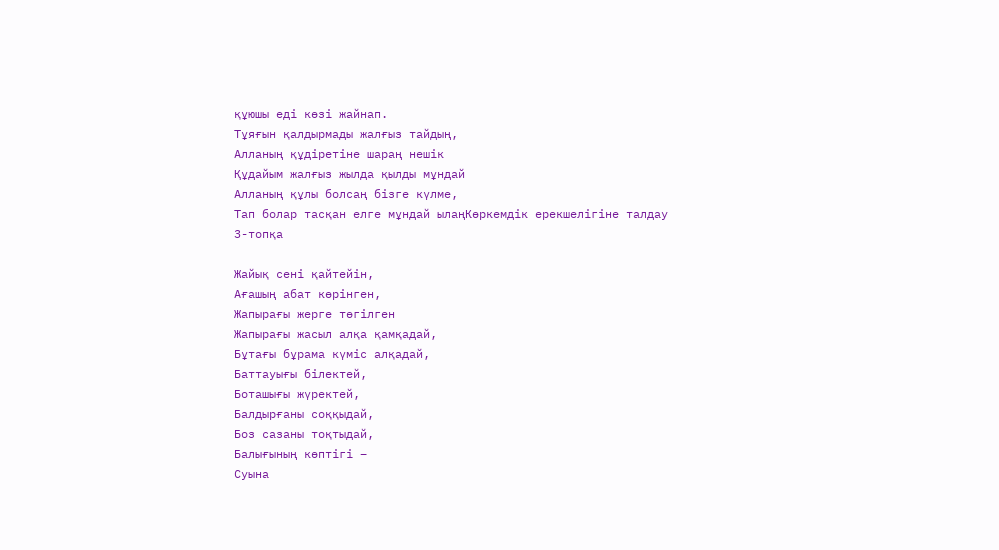құюшы еді көзі жайнап.
Тұяғын қалдырмады жалғыз тайдың,
Алланың құдіретіне шараң нешік
Құдайым жалғыз жылда қылды мұндай
Алланың құлы болсаң бізге күлме,
Тап болар тасқан елге мұндай ылаңКөркемдік ерекшелігіне талдау
3-топқа

Жайық сені қайтейін,
Ағашың абат көрінген,
Жапырағы жерге төгілген
Жапырағы жасыл алқа қамқадай,
Бұтағы бұрама күміс алқадай,
Баттауығы білектей,
Боташығы жүректей,
Балдырғаны соққыдай,
Боз сазаны тоқтыдай,
Балығының көптігі –
Суына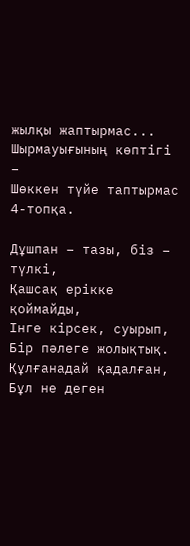жылқы жаптырмас...
Шырмауығының көптігі –
Шөккен түйе таптырмас
4-топқа.

Дұшпан – тазы, біз – түлкі,
Қашсақ ерікке қоймайды,
Інге кірсек, суырып,
Бір пәлеге жолықтық.
Құлғанадай қадалған,
Бұл не деген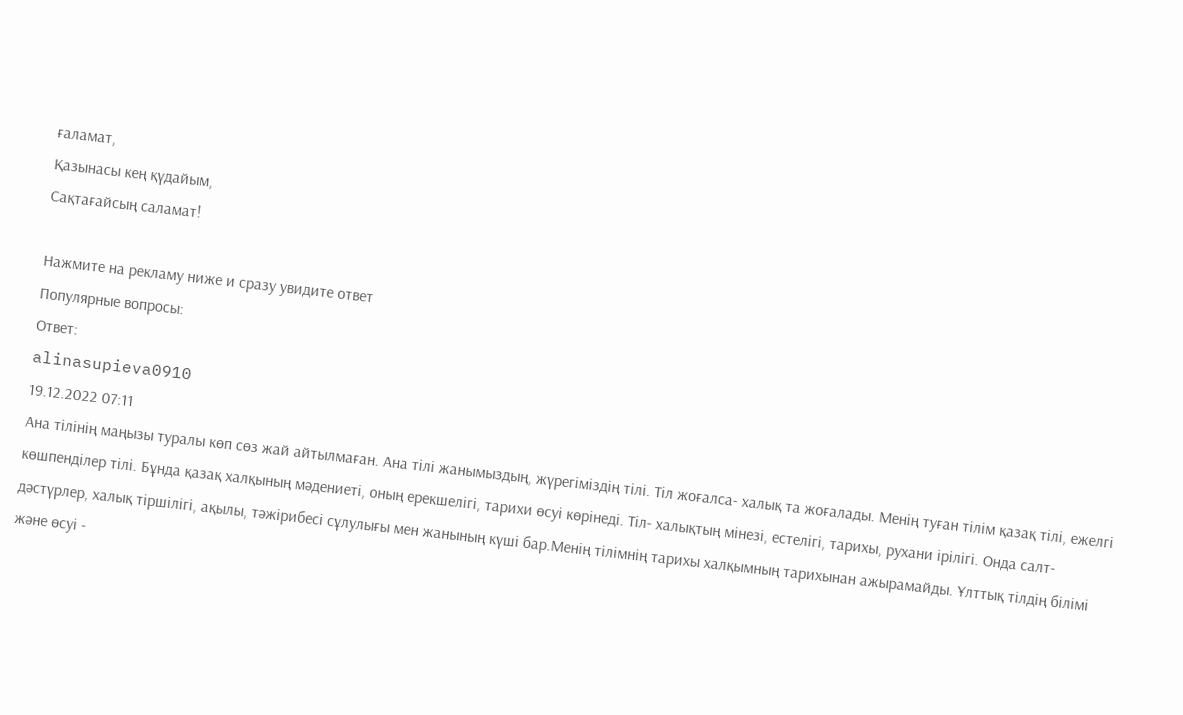ғаламат,
Қазынасы кең қүдайым,
Сақтағайсың саламат!

Нажмите на рекламу ниже и сразу увидите ответ
Популярные вопросы:
Ответ:
alinasupieva0910
19.12.2022 07:11
Ана тілінің маңызы туралы көп сөз жай айтылмаған. Ана тілі жанымыздың, жүрегіміздің тілі. Тіл жоғалса- халық та жоғалады. Менің туған тілім қазақ тілі, ежелгі көшпенділер тілі. Бұнда қазақ халқының мәдениеті, оның ерекшелігі, тарихи өсуі көрінеді. Тіл- халықтың мінезі, естелігі, тарихы, рухани ірілігі. Онда салт-дәстүрлер, халық тіршілігі, ақылы, тәжірибесі сұлулығы мен жанының күші бар.Менің тілімнің тарихы халқымның тарихынан ажырамайды. Ұлттық тілдің білімі және өсуі -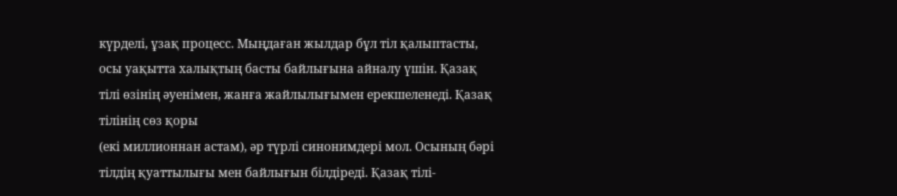күрделі, ұзақ процесс. Мыңдаған жылдар бұл тіл қалыптасты, осы уақытта халықтың басты байлығына айналу үшін. Қазақ тілі өзінің әуенімен, жанға жайлылығымен ерекшеленеді. Қазақ тілінің сөз қоры
(екі миллионнан астам), әр түрлі синонимдері мол. Осының бәрі тілдің қуаттылығы мен байлығын білдіреді. Қазақ тілі-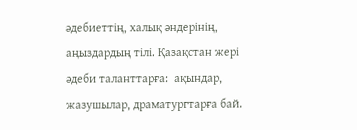әдебиеттің, халық әндерінің, аңыздардың тілі. Қазақстан жері әдеби таланттарға:  ақындар, жазушылар, драматургтарға бай.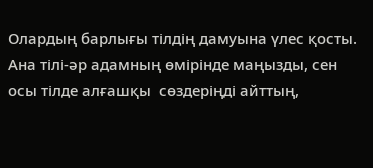Олардың барлығы тілдің дамуына үлес қосты.
Ана тілі-әр адамның өмірінде маңызды, сен осы тілде алғашқы  сөздеріңді айттың,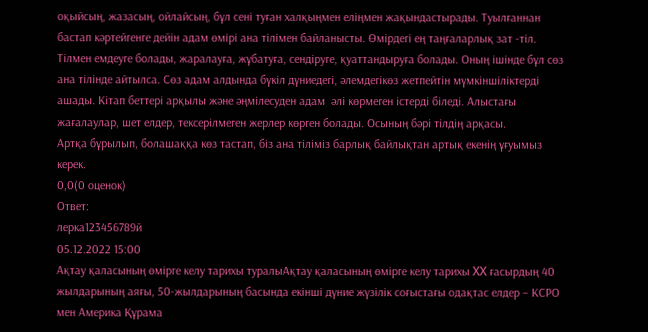оқыйсың, жазасың, ойлайсың, бұл сені туған халқыңмен еліңмен жақындастырады. Туылғаннан бастап кәртейгенге дейін адам өмірі ана тілімен байланысты. Өмірдегі ең таңғаларлық зат -тіл. Тілмен емдеуге болады, жаралауға, жұбатуға, сендіруге, қуаттандыруға болады. Оның ішінде бұл сөз ана тілінде айтылса. Сөз адам алдында бүкіл дүниедегі, әлемдегікөз жетпейтін мүмкіншіліктерді  ашады. Кітап беттері арқылы және әңмілесуден адам  әлі көрмеген істерді біледі. Алыстағы жағалаулар, шет елдер, тексерілмеген жерлер көрген болады. Осының бәрі тілдің арқасы.
Артқа бұрылып, болашаққа көз тастап, біз ана тіліміз барлық байлықтан артық екенің ұғуымыз керек.
0,0(0 оценок)
Ответ:
лерка123456789й
05.12.2022 15:00
Ақтау қаласының өмірге келу тарихы туралыАқтау қаласының өмірге келу тарихы XX ғасырдың 40 жылдарының аяғы, 50-жылдарының басында екінші дүние жүзілік соғыстағы одақтас елдер – КСРО мен Америка Құрама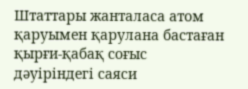Штаттары жанталаса атом қаруымен қарулана бастаған қырғи-қабақ соғыс дәуіріндегі саяси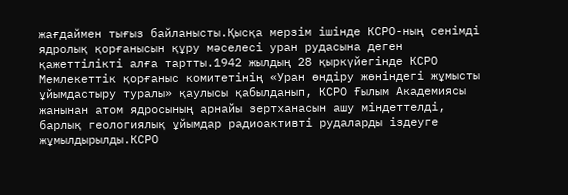жағдаймен тығыз байланысты.Қысқа мерзім ішінде КСРО-ның сенімді ядролық қорғанысын құру мәселесі уран рудасына деген қажеттілікті алға тартты.1942 жылдың 28 қыркүйегінде КСРО Мемлекеттік қорғаныс комитетінің «Уран өндіру жөніндегі жұмысты ұйымдастыру туралы» қаулысы қабылданып, КСРО Ғылым Академиясы жанынан атом ядросының арнайы зертханасын ашу міндеттелді, барлық геологиялық ұйымдар радиоактивті рудаларды іздеуге жұмылдырылды.КСРО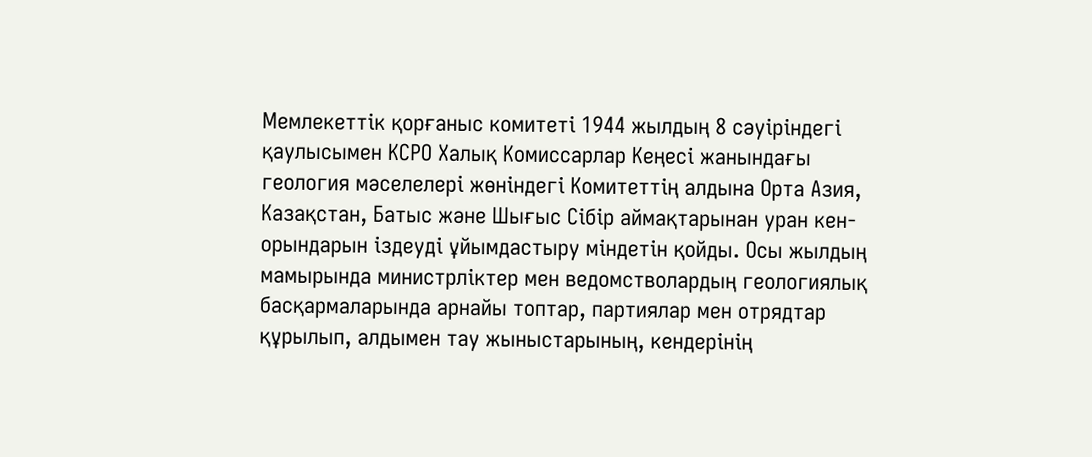Мемлекеттік қорғаныс комитеті 1944 жылдың 8 сәуіріндегі қаулысымен КСРО Халық Комиссарлар Кеңесі жанындағы геология мәселелері жөніндегі Комитеттің алдына Орта Азия, Казақстан, Батыс және Шығыс Сібір аймақтарынан уран кен-орындарын іздеуді ұйымдастыру міндетін қойды. Осы жылдың мамырында министрліктер мен ведомстволардың геологиялық басқармаларында арнайы топтар, партиялар мен отрядтар құрылып, алдымен тау жыныстарының, кендерінің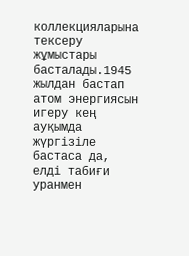коллекцияларына тексеру жұмыстары басталады.1945 жылдан бастап атом энергиясын игеру кең ауқымда жүргізіле бастаса да, елді табиғи уранмен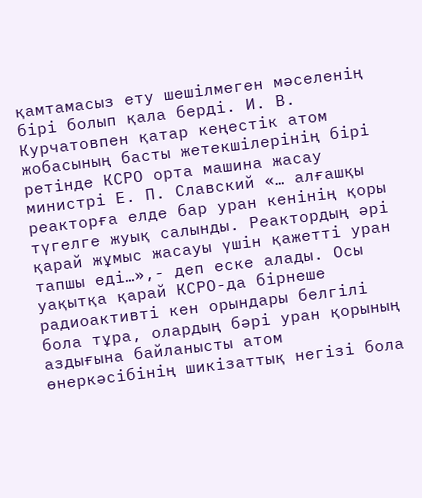қамтамасыз ету шешілмеген мәселенің бірі болып қала берді. И. В. Курчатовпен қатар кеңестік атом жобасының басты жетекшілерінің бірі ретінде КСРО орта машина жасау министрі Е. П. Славский «… алғашқы реакторға елде бар уран кенінің қоры түгелге жуық салынды. Реактордың әрі қарай жұмыс жасауы үшін қажетті уран тапшы еді…»,- деп еске алады. Осы уақытқа қарай КСРО-да бірнеше радиоактивті кен орындары белгілі бола тұра, олардың бәрі уран қорының аздығына байланысты атом өнеркәсібінің шикізаттық негізі бола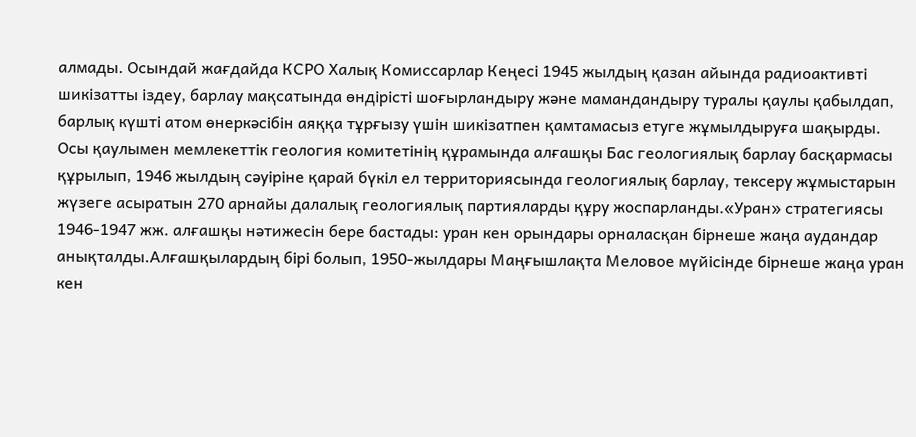алмады. Осындай жағдайда КСРО Халық Комиссарлар Кеңесі 1945 жылдың қазан айында радиоактивті шикізатты іздеу, барлау мақсатында өндірісті шоғырландыру және мамандандыру туралы қаулы қабылдап, барлық күшті атом өнеркәсібін аяққа тұрғызу үшін шикізатпен қамтамасыз етуге жұмылдыруға шақырды. Осы қаулымен мемлекеттік геология комитетінің құрамында алғашқы Бас геологиялық барлау басқармасы құрылып, 1946 жылдың сәуіріне қарай бүкіл ел территориясында геологиялық барлау, тексеру жұмыстарын жүзеге асыратын 270 арнайы далалық геологиялық партияларды құру жоспарланды.«Уран» стратегиясы 1946-1947 жж. алғашқы нәтижесін бере бастады: уран кен орындары орналасқан бірнеше жаңа аудандар анықталды.Алғашқылардың бірі болып, 1950-жылдары Маңғышлақта Меловое мүйісінде бірнеше жаңа уран кен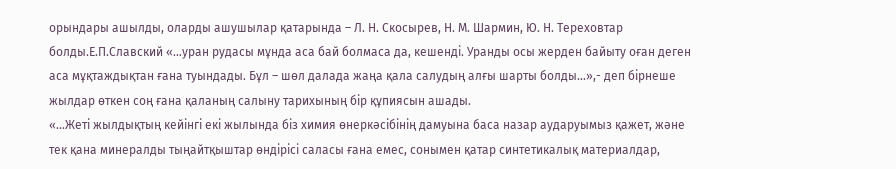орындары ашылды, оларды ашушылар қатарында – Л. Н. Скосырев, Н. М. Шармин, Ю. Н. Тереховтар болды.Е.П.Славский «…уран рудасы мұнда аса бай болмаса да, кешенді. Уранды осы жерден байыту оған деген аса мұқтаждықтан ғана туындады. Бұл – шөл далада жаңа қала салудың алғы шарты болды…»,- деп бірнеше жылдар өткен соң ғана қаланың салыну тарихының бір құпиясын ашады.
«…Жеті жылдықтың кейінгі екі жылында біз химия өнеркәсібінің дамуына баса назар аударуымыз қажет, және тек қана минералды тыңайтқыштар өндірісі саласы ғана емес, сонымен қатар синтетикалық материалдар,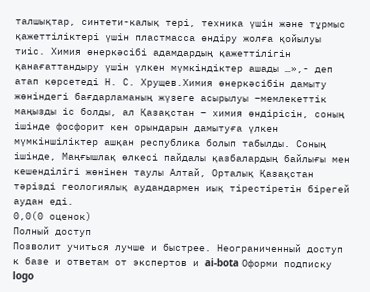талшықтар, синтети-калық тері, техника үшін және тұрмыс қажеттіліктері үшін пластмасса өндіру жолға қойылуы тиіс. Химия өнеркәсібі адамдардың қажеттілігін қанағаттандыру үшін үлкен мүмкіндіктер ашады …»,- деп атап көрсетеді Н. С. Хрущев.Химия өнеркәсібін дамыту жөніндегі бағдарламаның жүзеге асырылуы –мемлекеттік маңызды іс болды, ал Қазақстан – химия өндірісін, соның ішінде фосфорит кен орындарын дамытуға үлкен мүмкіншіліктер ашқан республика болып табылды. Соның ішінде, Маңғышлақ өлкесі пайдалы қазбалардың байлығы мен кешенділігі жөнінен таулы Алтай, Орталық Қазақстан тәрізді геологиялық аудандармен иық тірестіретін бірегей аудан еді.
0,0(0 оценок)
Полный доступ
Позволит учиться лучше и быстрее. Неограниченный доступ к базе и ответам от экспертов и ai-bota Оформи подписку
logo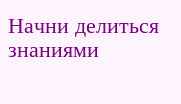Начни делиться знаниями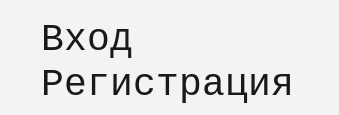Вход Регистрация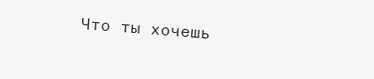Что ты хочешь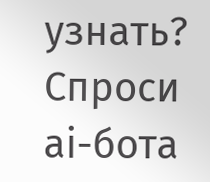узнать?
Спроси ai-бота